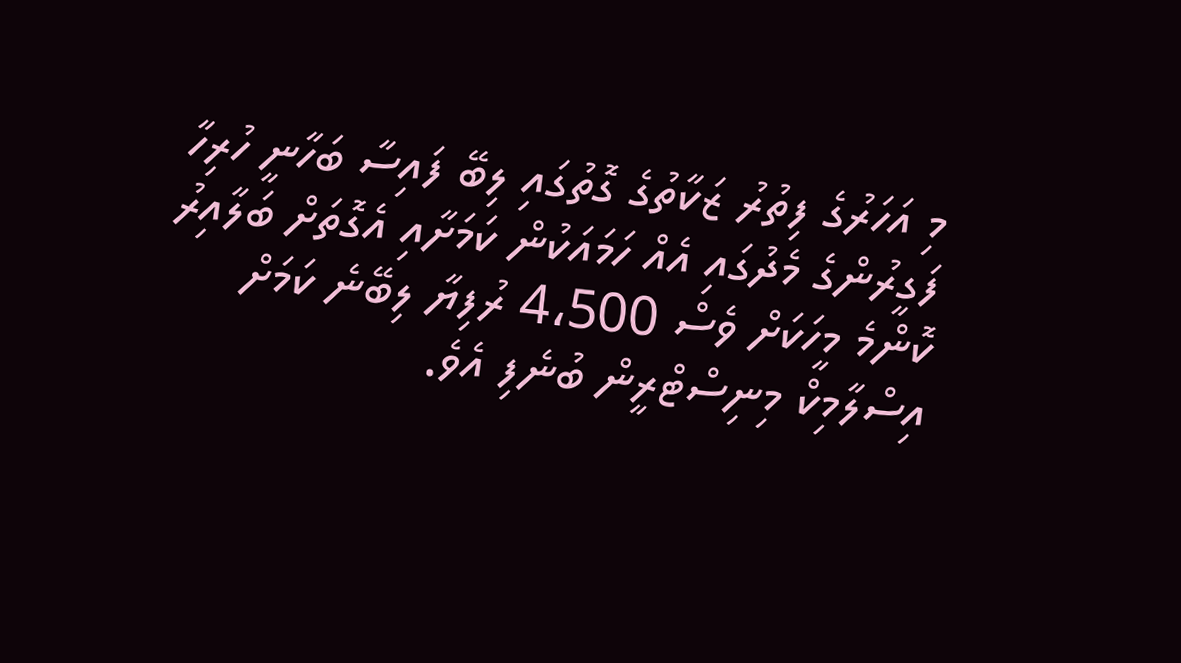މި އަހަރުގެ ފިތުރު ޒަކާތުގެ ގޮތުގައި ލިބޭ ފައިސާ ބަހާނީ ހުރިހާ ފަގީރުންގެ މެދުގައި އެއް ހަމައަކުން ކަމަށާއި އެގޮތަށް ބަލާއިރު ކޮންމެ މީހަކަށް ވެސް 4،500 ރުފިޔާ ލިބޭނެ ކަމަށް އިސްލާމިކް މިނިސްޓްރީން ބުނެފި އެވެ.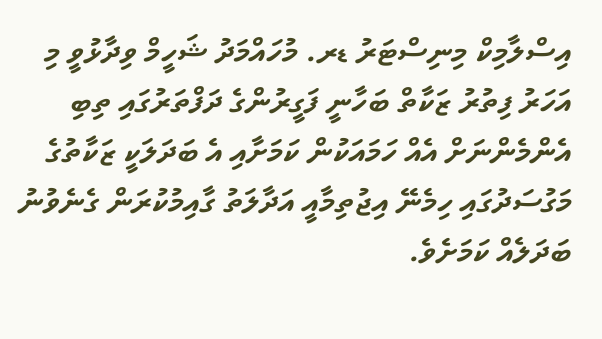އިސްލާމިކް މިނިސްޓަރު ޑރ. މުހައްމަދު ޝަހީމް ވިދާޅުވީ މި އަހަރު ފިތުރު ޒަކާތް ބަހާނީ ފަގީރުންގެ ދަފްތަރުގައި ތިބި އެންމެންނަށް އެއް ހަމައަކުން ކަމަށާއި އެ ބަދަލަކީ ޒަކާތުގެ މަގުސަދުގައި ހިމެނޭ އިޖުތިމާއީ އަދާލަތު ގާއިމުކުރަން ގެނެވުނު ބަދަލެއް ކަމަށެވެ.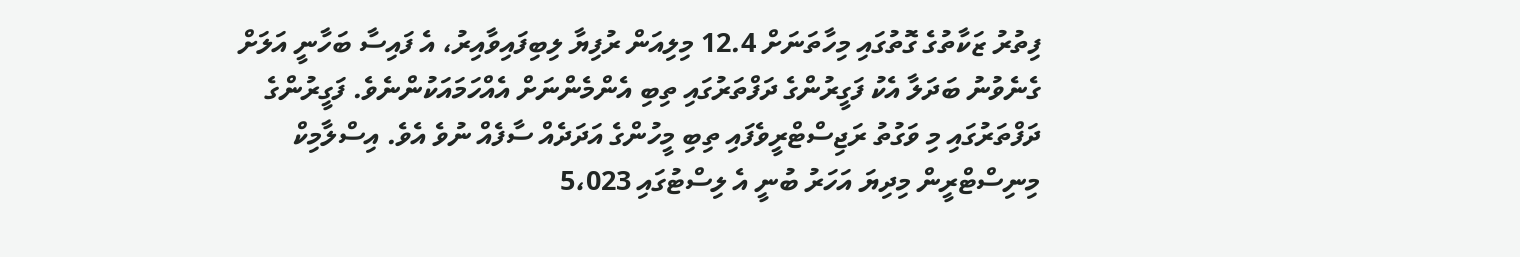ފިތުރު ޒަކާތުގެ ގޮތުގައި މިހާތަނަށް 12.4 މިލިއަން ރުފިޔާ ލިބިފައިވާއިރު، އެ ފައިސާ ބަހާނީ އަލަށް ގެނެވުނު ބަދަލާ އެކު ފަގީރުންގެ ދަފްތަރުގައި ތިބި އެންމެންނަށް އެއްހަމައަކުންނެވެ. ފަގީރުންގެ ދަފްތަރުގައި މި ވަގުތު ރަޖިސްޓްރީވެފައި ތިބި މީހުންގެ އަދަދެއް ސާފެއް ނުވެ އެވެ. އިސްލާމިކް މިނިސްޓްރީން މިދިޔަ އަހަރު ބުނީ އެ ލިސްޓުގައި 5،023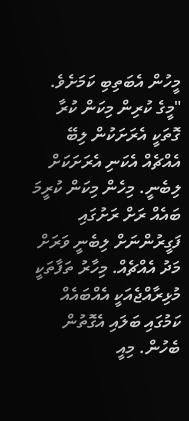މީހުން އެބަތިބި ކަމަށެވެ.
"މީގެ ކުރިން މިކަން ކުރާ ގޮތަކީ އެރަށަކުން ލިބޭ އެއްޗެއް އެކަނި އެރަށަކަށް ލިބެނީ. މިހެން މިކަން ކުރީމަ ބައެއް ރަށް ރަށުގައި ފަގީރުންނަށް ލިބެނީ ވަރަށް މަދު އެއްޗެއް. މިހާރު ތަފާތަކީ މުޅިރާއްޖެއަކީ އެއްބައެއް ކަމުގައި ބަލައި އެގޮތުން ބެހުން. މިއީ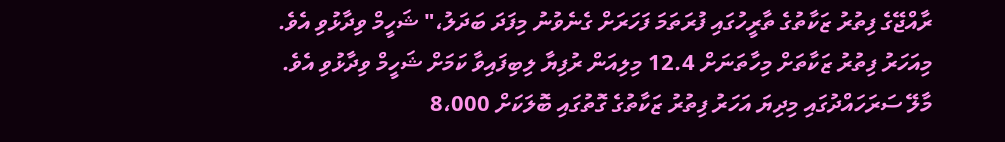ރާއްޖޭގެ ފިތުރު ޒަކާތުގެ ތާރީހުގައި ފުރަތަމަ ފަހަރަށް ގެނެވުނު މިފަދަ ބަދަލު،" ޝަހީމް ވިދާޅުވި އެވެ.
މިއަހަރު ފިތުރު ޒަކާތަށް މިހާތަނަށް 12.4 މިލިއަން ރުފިޔާ ލިބިފައިވާ ކަމަށް ޝަހީމް ވިދާޅުވި އެވެ.
މާލޭ ސަރަހައްދުގައި މިދިޔަ އަހަރު ފިތުރު ޒަކާތުގެ ގޮތުގައި ބޮލަކަށް 8،000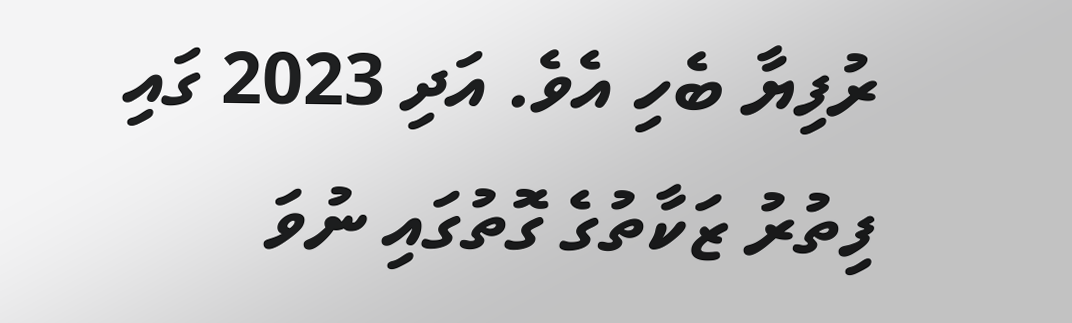ރުފިޔާ ބެހި އެވެ. އަދި 2023 ގައި ފިތުރު ޒަކާތުގެ ގޮތުގައި ނުވަ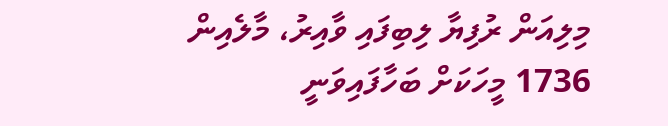މިލިއަން ރުފިޔާ ލިބިފައި ވާއިރު، މާލެއިން 1736 މީހަކަށް ބަހާފައިވަނީ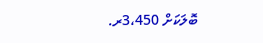ބޮލަކަށް 3،450ރ.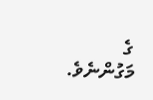ގެ މަގުންނެވެ.